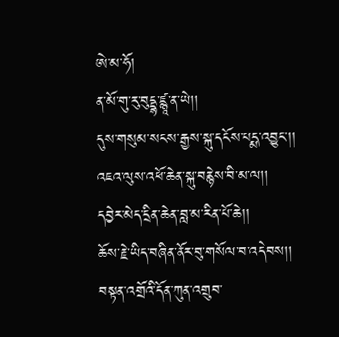ཨེ་མ་ཧོ།
ན་མོ་གུ་རུ་བུདྡྷ་ཛྙཱ་ན་ཡེ།།
དུས་གསུམ་སངས་རྒྱས་སྐུ་དངོས་པདྨ་འབྱུང་།།
འཇའ་ལུས་འཕོ་ཆེན་སྐུ་བརྙེས་བི་མ་ལ།།
དབྱེར་མེད་དྲིན་ཆེན་བླ་མ་རིན་པོ་ཆེ།།
ཆོས་རྗེ་ཡིད་བཞིན་ནོར་བུ་གསོལ་བ་འདེབས།།
བསྟན་འགྲོའི་དོན་ཀུན་འགྲུབ་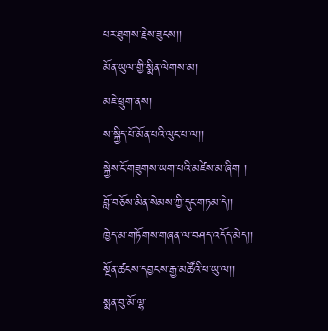པར་ཐུགས་རྗེས་ཟུངས།།
མོན་ཡུལ་གྱི་སྨིན་ལེགས་མ།
མཇེ་ཕྲུག་ནས།
ས་སྐྱིད་པོ་མོན་པའི་ལུང་པ་ལ།།
སྐྱེས་ངོ་གཟུགས་ཡག་པའི་མཛེས་མ་ཞིག །
བློ་བཅོས་མིན་སེམས་ཀྱི་དུང་གཏམ་དེ།།
ཁྱེད་མ་གཏོགས་གཞན་ལ་བཤད་འདོད་མེད།།
སྔོན་ཚངས་དབྱངས་རྒྱ་མཚོའི་ཕ་ཡུ་ལ།།
སྨན་བུ་མོ་ལྷ་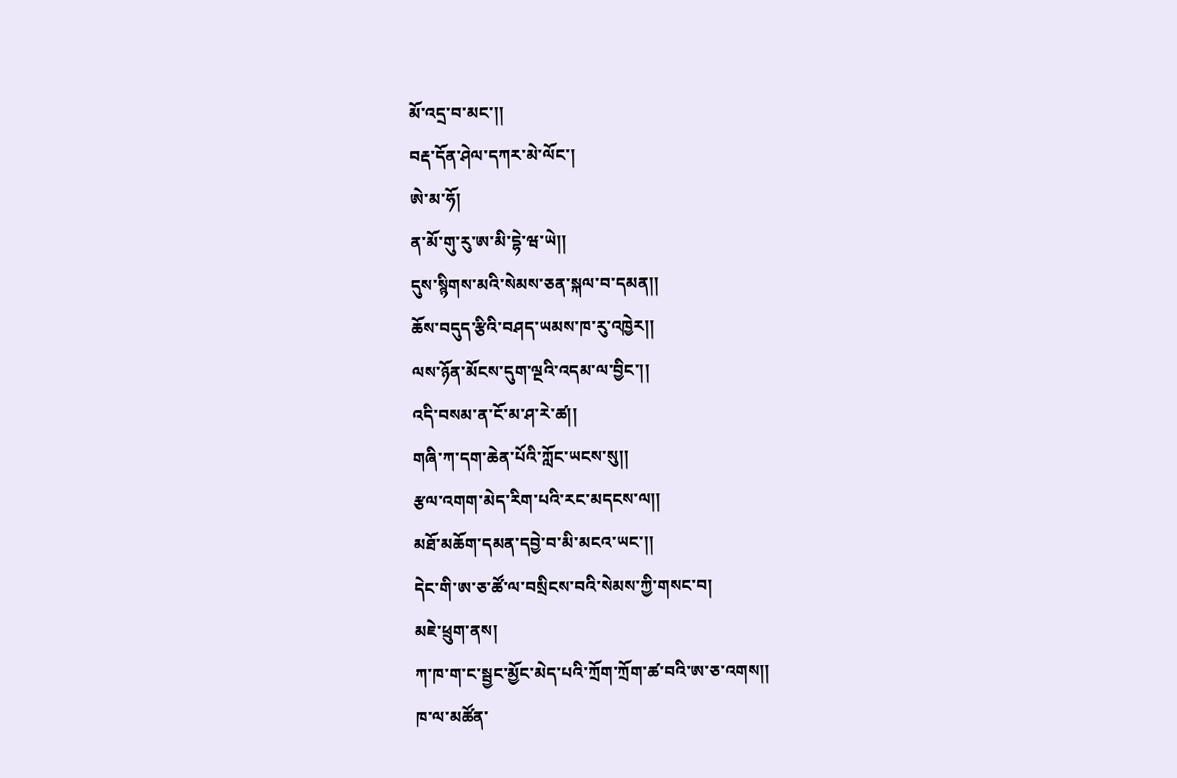མོ་འདྲ་བ་མང་།།
བརྡ་དོན་ཤེལ་དཀར་མེ་ལོང་།
ཨེ་མ་ཧོ།
ན་མོ་གུ་རུ་ཨ་མི་དྷེ་ཝ་ཡེ།།
དུས་སྙིགས་མའི་སེམས་ཅན་སྐལ་བ་དམན།།
ཆོས་བདུད་རྩིའི་བཤད་ཡམས་ཁ་རུ་འཁྱེར།།
ལས་ཉོན་མོངས་དུག་ལྔའི་འདམ་ལ་བྱིང་།།
འདི་བསམ་ན་ངོ་མ་ཤ་རེ་ཚ།།
གཞི་ཀ་དག་ཆེན་པོའི་ཀློང་ཡངས་སུ།།
རྩལ་འགག་མེད་རིག་པའི་རང་མདངས་ལ།།
མཐོ་མཆོག་དམན་དབྱེ་བ་མི་མངའ་ཡང་།།
དེང་གི་ཨ་ཅ་ཚོ་ལ་བསྲིངས་བའི་སེམས་ཀྱི་གསང་བ།
མཇེ་ཕྲུག་ནས།
ཀ་ཁ་ག་ང་སྦྱང་མྱོང་མེད་པའི་ཀྲོག་ཀྲོག་ཚ་བའི་ཨ་ཅ་འགས།།
ཁ་ལ་མཚོན་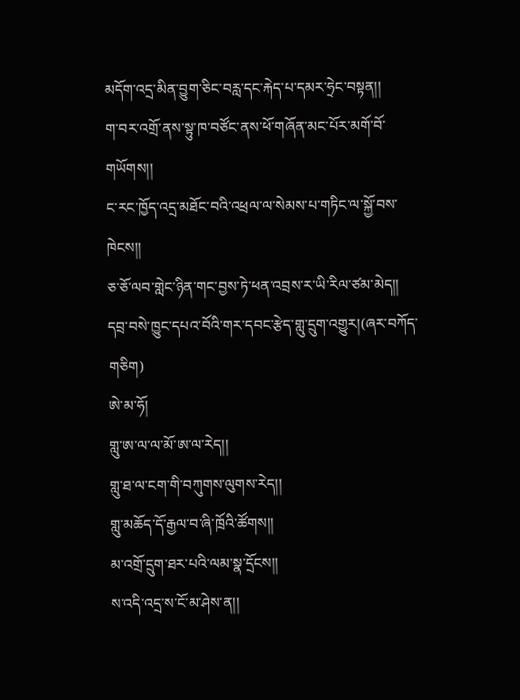མདོག་འདྲ་མིན་བྱུག་ཅིང་བརླ་དང་རྐེད་པ་དམར་ཧྲེང་བསྟན།།
ག་བར་འགྲོ་ནས་སྟུ་ཁ་བཙོང་ནས་ཕོ་གཞོན་མང་པོར་མགོ་བོ་གཡོགས།།
ང་རང་ཁྱོད་འདྲ་མཐོང་བའི་འཕྲལ་ལ་སེམས་པ་གཏིང་ལ་སྐྱོ་བས་ཁེངས།།
ཅ་ཅོ་ལབ་གླེང་ཉིན་གང་བྱས་ཏེ་ཕན་འབྲས་ར་ཡི་རིལ་ཙམ་མེད།།
དབྲ་བསེ་ཁྱུང་དཔའ་བོའི་གར་དབང་རྩེད་གླུ་དྲུག་འགྱུར།(ཞར་བཀོད་གཅིག)
ཨེ་མ་ཧོ།
གླུ་ཨ་ལ་ལ་མོ་ཨ་ལ་རེད།།
གླུ་ཐ་ལ་ངག་གི་བཀུགས་ལུགས་རེད།།
གླུ་མཆོད་དོ་རྒྱལ་བ་ཞི་ཁྲོའི་ཚོགས།།
མ་འགྲོ་དྲུག་ཐར་པའི་ལམ་སྣ་དྲོངས།།
ས་འདི་འདྲ་ས་ངོ་མ་ཤེས་ན།།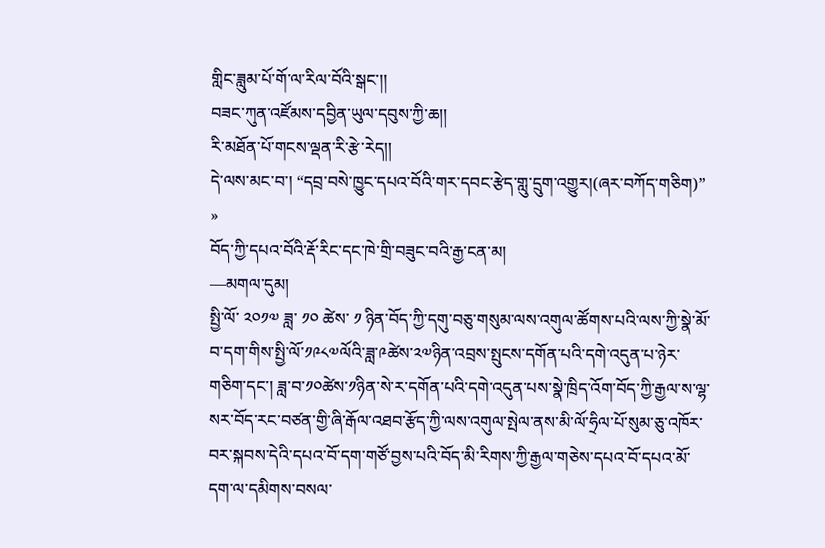གླིང་ཟླུམ་པོ་གོ་ལ་རིལ་བོའི་སྒང་།།
བཟང་ཀུན་འཛོམས་དབྱིན་ཡུལ་དབུས་ཀྱི་ཆ།།
རི་མཐོན་པོ་གངས་ལྡན་རི་རྩེ་རེད།།
དེ་ལས་མང་བ་། “དབྲ་བསེ་ཁྱུང་དཔའ་བོའི་གར་དབང་རྩེད་གླུ་དྲུག་འགྱུར།(ཞར་བཀོད་གཅིག)” »
བོད་ཀྱི་དཔའ་བོའི་རྡོ་རིང་དང་ཁེ་གྲི་བཟུང་བའི་རྒྱ་ངན་མ།
—མགལ་དུམ།
སྤྱི་ལོ་ ༢༠༡༧ ཟླ་ ༡༠ ཚེས་ ༡ ཉིན་བོད་ཀྱི་དགུ་བཅུ་གསུམ་ལས་འགུལ་ཚོགས་པའི་ལས་ཀྱི་སྣེ་མོ་བ་དག་གིས་སྤྱི་ལོ་༡༩༨༧ལོའི་ཟླ་༩ཚེས་༢༧ཉིན་འབྲས་སྤུངས་དགོན་པའི་དགེ་འདུན་པ་ཉེར་གཅིག་དང་། ཟླ་བ་༡༠ཚེས་༡ཉིན་སེ་ར་དགོན་པའི་དགེ་འདུན་པས་སྣེ་ཁྲིད་འོག་བོད་ཀྱི་རྒྱལ་ས་ལྷ་སར་བོད་རང་བཙན་གྱི་ཞི་རྒོལ་འཐབ་རྩོད་ཀྱི་ལས་འགུལ་སྤེལ་ནས་མི་ལོ་ཧྲིལ་པོ་སུམ་ཅུ་འཁོར་བར་སྐབས་དེའི་དཔའ་བོ་དག་གཙོ་བྱས་པའི་བོད་མི་རིགས་ཀྱི་རྒྱལ་གཅེས་དཔའ་བོ་དཔའ་མོ་དག་ལ་དམིགས་བསལ་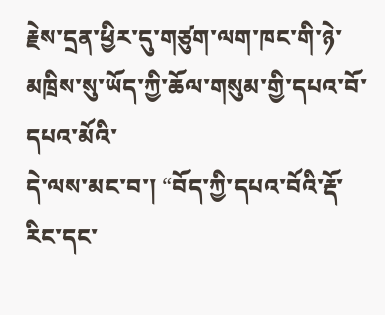རྗེས་དྲན་ཕྱིར་དུ་གཙུག་ལག་ཁང་གི་ཉེ་མཁྲིས་སུ་ཡོད་ཀྱི་ཆོལ་གསུམ་གྱི་དཔའ་བོ་དཔའ་མོའི་
དེ་ལས་མང་བ་། “བོད་ཀྱི་དཔའ་བོའི་རྡོ་རིང་དང་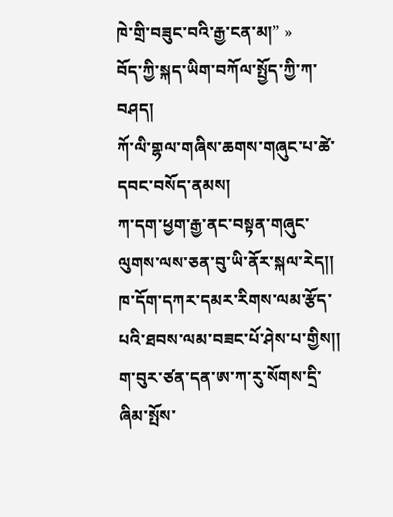ཁེ་གྲི་བཟུང་བའི་རྒྱ་ངན་མ།” »
བོད་ཀྱི་སྐད་ཡིག་བཀོལ་སྤྱོད་ཀྱི་ཀ་བཤད།
ཀོ་ལི་གྷལ་གཞིས་ཆགས་གཞུང་པ་ཚེ་དབང་བསོད་ནམས།
ཀ་དག་ཕྱག་རྒྱ་ནང་བསྟན་གཞུང་ལུགས་ལས་ཅན་བུ་ཡི་ནོར་སྐལ་རེད།།
ཁ་དོག་དཀར་དམར་རིགས་ལམ་རྩོད་པའི་ཐབས་ལམ་བཟང་པོ་ཤེས་པ་གྱིས།།
ག་བུར་ཙན་དན་ཨ་ཀ་རུ་སོགས་དྲི་ཞིམ་སྤོས་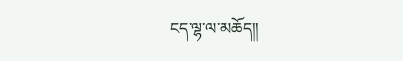ངད་ལྷ་ལ་མཆོད།།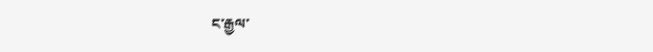ང་རྒྱལ་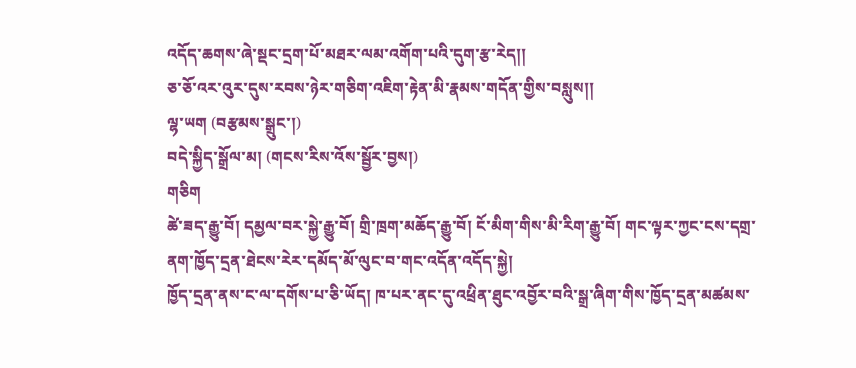འདོད་ཆགས་ཞེ་སྡང་དྲག་པོ་མཐར་ལམ་འགོག་པའི་དུག་རྩ་རེད།།
ཅ་ཅོ་འར་འུར་དུས་རབས་ཉེར་གཅིག་འཇིག་རྟེན་མི་རྣམས་གདོན་གྱིས་བསླུས།།
ལྷ་ཡག (བརྩམས་སྒྲུང་།)
བདེ་སྐྱིད་སྒྲོལ་མ། (གངས་རིས་འོས་སྦྱོར་བྱས།)
གཅིག
ཚེ་ཟད་རྒྱུ་བོ། དམྱལ་བར་སྐྱེ་རྒྱུ་བོ། གྲི་ཁྲག་མཆོད་རྒྱུ་བོ། ངོ་མིག་གིས་མི་རིག་རྒྱུ་བོ། གང་ལྟར་ཀྱང་ངས་དགྲ་ནག་ཁྱོད་དྲན་ཐེངས་རེར་དམོད་མོ་ལུང་བ་གང་འདོན་འདོད་སྐྱེ།
ཁྱོད་དྲན་ནས་ང་ལ་དགོས་པ་ཅི་ཡོད། ཁ་པར་ནང་དུ་འཕྲིན་ཐུང་འབྱོར་བའི་སྒྲ་ཞིག་གིས་ཁྱོད་དྲན་མཚམས་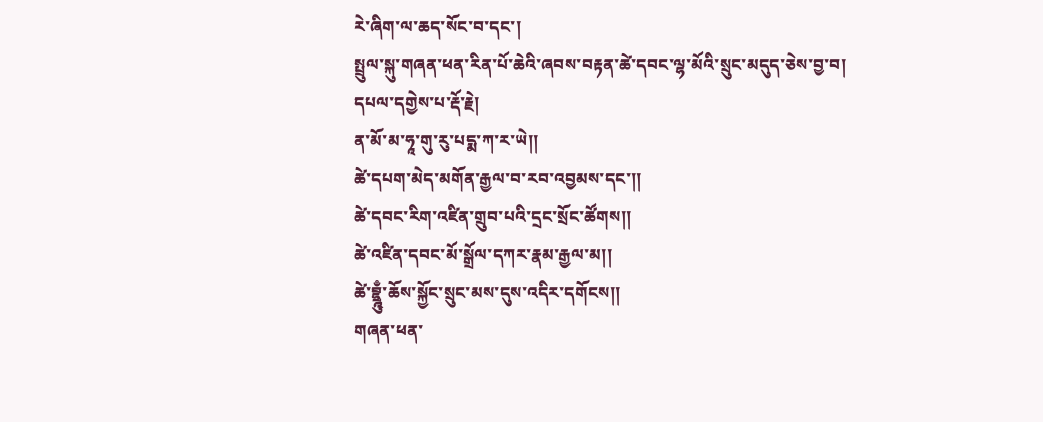རེ་ཞིག་ལ་ཆད་སོང་བ་དང་།
སྤྲུལ་སྐུ་གཞན་ཕན་རིན་པོ་ཆེའི་ཞབས་བརྟན་ཚེ་དབང་ལྷ་མོའི་སྲུང་མདུད་ཅེས་བྱ་བ།
དཔལ་དགྱེས་པ་རྡོ་རྗེ།
ན་མོ་མ་ཧཱ་གུ་རུ་པདྨ་ཀ་ར་ཡེ།།
ཚེ་དཔག་མེད་མགོན་རྒྱལ་བ་རབ་འབྱམས་དང་།།
ཚེ་དབང་རིག་འཛིན་གྲུབ་པའི་དྲང་སྲོང་ཚོགས།།
ཚེ་འཛིན་དབང་མོ་སྒྲོལ་དཀར་རྣམ་རྒྱལ་མ།།
ཚེ་བྷྲྰུྃ་ཆོས་སྐྱོང་སྲུང་མས་དུས་འདིར་དགོངས།།
གཞན་ཕན་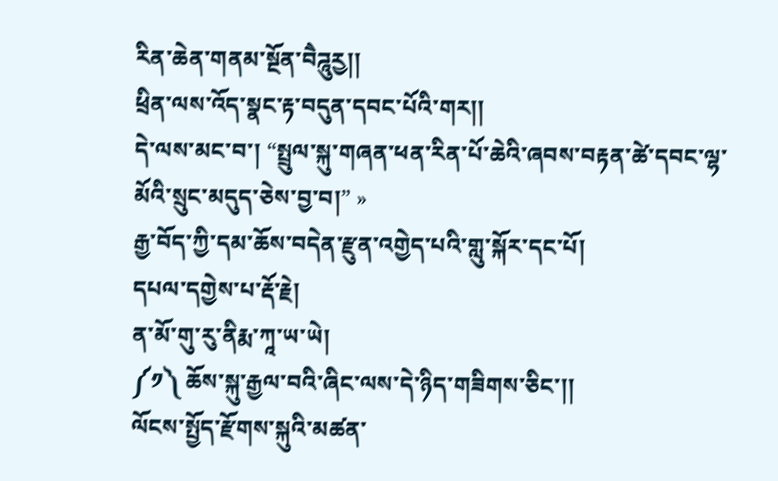རིན་ཆེན་གནམ་སྔོན་བཻཌཱུརྱ།།
ཕྲིན་ལས་འོད་སྣང་རྟ་བདུན་དབང་པོའི་གར།།
དེ་ལས་མང་བ་། “སྤྲུལ་སྐུ་གཞན་ཕན་རིན་པོ་ཆེའི་ཞབས་བརྟན་ཚེ་དབང་ལྷ་མོའི་སྲུང་མདུད་ཅེས་བྱ་བ།” »
རྒྱ་བོད་ཀྱི་དམ་ཆོས་བདེན་རྫུན་འགྱེད་པའི་གླུ་སྐོར་དང་པོ།
དཔལ་དགྱེས་པ་རྡོ་རྗེ།
ན་མོ་གུ་རུ་ནིརྨ་ཀཱ་ཡ་ཡེ།
༼༡༽ ཆོས་སྐུ་རྒྱལ་བའི་ཞིང་ལས་དེ་ཉིད་གཟིགས་ཅིང་།།
ལོངས་སྤྱོད་རྫོགས་སྐུའི་མཚན་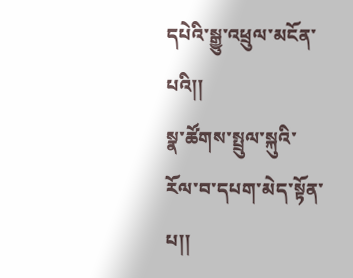དཔེའི་སྒྱུ་འཕྲུལ་མངོན་པའི།།
སྣ་ཚོགས་སྤྲུལ་སྐུའི་རོལ་བ་དཔག་མེད་སྟོན་པ།།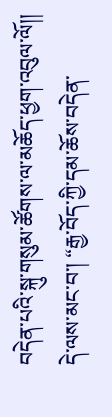བདེན་པའི་སྐུ་གསུམ་ཚོགས་ལ་མཆོད་ཕྱག་འབུལ་ལོ།།
དེ་ལས་མང་བ་། “རྒྱ་བོད་ཀྱི་དམ་ཆོས་བདེན་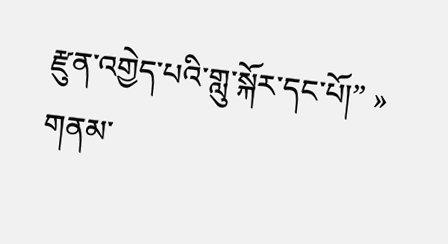རྫུན་འགྱེད་པའི་གླུ་སྐོར་དང་པོ།” »
གནམ་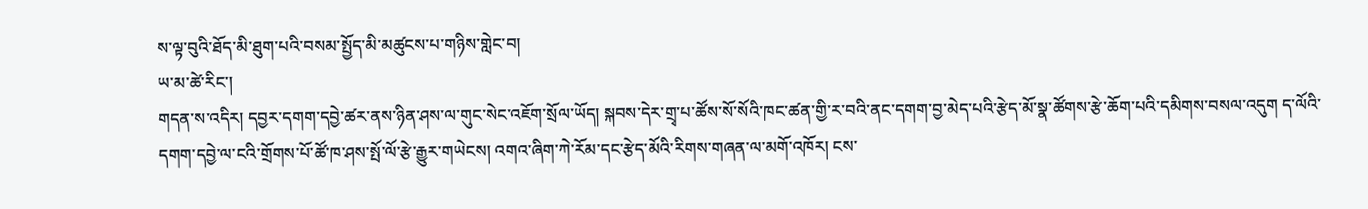ས་ལྟ་བུའི་ཐོད་མི་ཐུག་པའི་བསམ་སྤྱོད་མི་མཚུངས་པ་གཉིས་གླེང་བ།
ཡ་མ་ཚེ་རིང་།
གདན་ས་འདིར། དབྱར་དགག་དབྱེ་ཚར་ནས་ཉིན་ཤས་ལ་གུང་སེང་འཇོག་སྲོལ་ཡོད། སྐབས་དེར་གྲྭ་པ་ཚོས་སོ་སོའི་ཁང་ཚན་གྱི་ར་བའི་ནང་དགག་བྱ་མེད་པའི་རྩེད་མོ་སྣ་ཚོགས་རྩེ་ཆོག་པའི་དམིགས་བསལ་འདུག ད་ལོའི་དགག་དབྱེ་ལ་ངའི་གྲོགས་པོ་ཚོ་ཁ་ཤས་སྤོ་ལོ་རྩེ་རྒྱུར་གཡེངས། འགའ་ཞིག་ཀེ་རོམ་དང་རྩེད་མོའི་རིགས་གཞན་ལ་མགོ་འཁོར། ངས་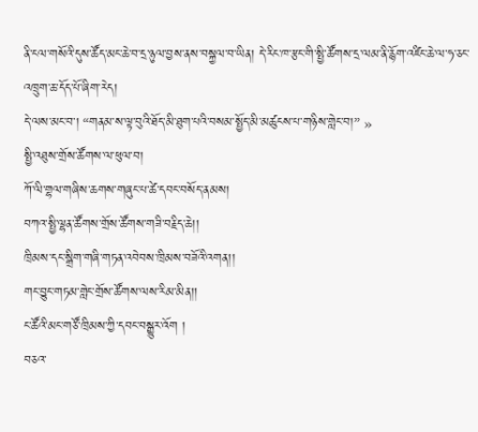ནི་ངལ་གསོའི་དུས་ཚོད་མང་ཆེ་བ་དྲ་ཉུལ་བྱས་ནས་བསྐྱལ་བ་ཡིན། དེ་རིང་ཁ་རྩང་གི་སྤྱི་ཚོགས་དྲ་ལམ་ནི་རྙོག་འཛིང་ཆེ་ལ་ཧ་ཅང་འཁྲུག་ཆ་དོད་པོ་ཞིག་རེད།
དེ་ལས་མང་བ་། “གནམ་ས་ལྟ་བུའི་ཐོད་མི་ཐུག་པའི་བསམ་སྤྱོད་མི་མཚུངས་པ་གཉིས་གླེང་བ།” »
སྤྱི་འཐུས་གྲོས་ཚོགས་ལ་ཕུལ་བ།
ཀོ་ལི་གྷལ་གཞིས་ཆགས་གཞུང་པ་ཚེ་དབང་བསོད་ནམས།
བཀའ་སྤྱི་ལྷན་ཚོགས་གྲོས་ཚོགས་གཟི་བརྗིད་ཆེ།།
ཁྲིམས་དང་སྒྲིག་གཞི་གཏན་འབེབས་ཁྲིམས་བཟོའི་འགན།།
གང་བྱུང་གཏམ་གླེང་གྲོས་ཚོགས་ལས་རིམ་མིན།།
ང་ཚོའི་མང་གཙོ་ཁྲིམས་ཀྱི་དབང་བསྒྱུར་འོག །
བཅའ་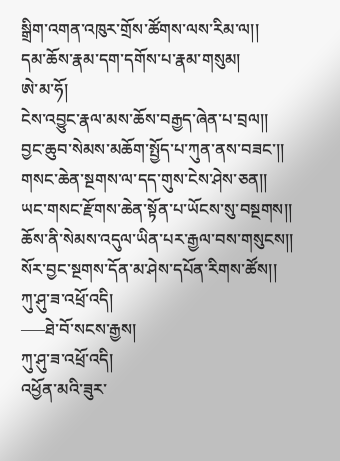སྒྲིག་འགན་འཁུར་གྲོས་ཚོགས་ལས་རིམ་ལ།།
དམ་ཆོས་རྣམ་དག་དགོས་པ་རྣམ་གསུམ།
ཨེ་མ་ཧོ།
ངེས་འབྱུང་རྣལ་མས་ཆོས་བརྒྱད་ཞེན་པ་བྲལ།།
བྱང་ཆུབ་སེམས་མཆོག་སྤྱོད་པ་ཀུན་ནས་བཟང་།།
གསང་ཆེན་སྔགས་ལ་དད་གུས་ངེས་ཤེས་ཅན།།
ཡང་གསང་རྫོགས་ཆེན་སྟོན་པ་ཡོངས་སུ་བསྔགས།།
ཆོས་ནི་སེམས་འདུལ་ཡིན་པར་རྒྱལ་བས་གསུངས།།
སོར་བྱང་སྔགས་དོན་མ་ཤེས་དཔོན་རིགས་ཚོས།།
ཀུ་ཤུ་ཟ་འཕྲོ་འདི།
–—ཐེ་བོ་སངས་རྒྱས།
ཀུ་ཤུ་ཟ་འཕྲོ་འདི།
འཕྱོན་མའི་ཟུར་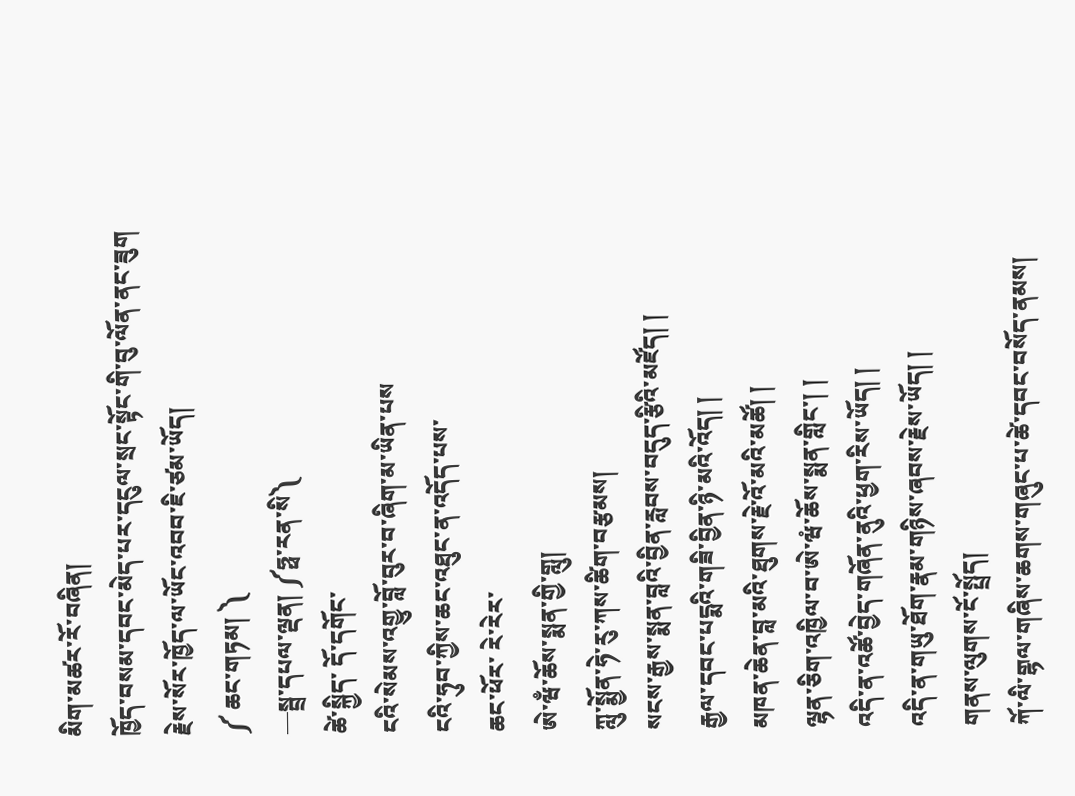མིག་མཚར་རོ་བཞིན།
ཁྱོད་བསམ་དབང་མེད་པར་དངུལ་སྲང་སྟོང་གི་བུ་ལོན་ནང་ཟུག
རྗེས་སོར་ཁྱོད་ལ་ཡོང་འབབ་ཇི་ཙམ་ཡོད།
༼ ཆང་གཏམ། ༽
—སྦྲ་དཔལ་ལྡན། ༼ཧྥ་རན་སི༽
ཚེ་སྐྱིད་ དོ་དགོང་
ངའི་སེམས་འགྱུ་བློ་བུར་བ་ཞིག་མ་ཡིན་པས
ངའི་ཧུབ་ཀྱིས་ཆང་འཐུང་ན་འདོད་པས་
ཆང་ཕོར་ རེ་རེར་
ཨེ་ཝྃ་ཆོས་སྨན་གྱི་གླུ།
ཀླུ་སྨྱོན་ཧེ་རུ་ཀས་ཚིག་བརྩམས།
སངས་རྒྱས་སྨན་བླའི་བྱིན་རླབས་བདུད་རྩིའི་མཛོད། །
རྒྱལ་དབང་པདྨའི་གཟི་བྱིན་ཉི་མའི་འོད། །
མཁན་ཆེན་བླ་མའི་ཐུགས་རྗེ་འོ་མའི་མཚོ། །
ལྷན་ཅིག་འཁྱིལ་བ་ཨེ་ཝཾ་ཆོས་སྨན་གླིང་། །
འདི་ན་འཚོ་བྱེད་གཞོན་ནུའི་ཕྱག་རིས་ཡོད། །
འདི་ན་གཡུ་ཐོག་རྣམ་གཉིས་ཞབས་རྗེས་ཡོད། །
གནས་ལུགས་ངོ་སྤྲོད།
ཀོ་ལི་གྷལ་གཞིས་ཆགས་གཞུང་པ་ཚེ་དབང་བསོད་ནམས།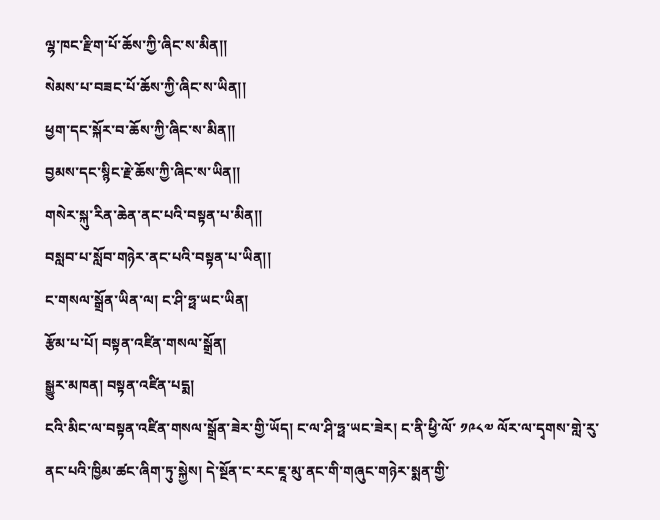ལྷ་ཁང་རྫིག་པོ་ཆོས་ཀྱི་ཞིང་ས་མིན།།
སེམས་པ་བཟང་པོ་ཆོས་ཀྱི་ཞིང་ས་ཡིན།།
ཕྱག་དང་སྐོར་བ་ཆོས་ཀྱི་ཞིང་ས་མིན།།
བྱམས་དང་སྙིང་རྗེ་ཆོས་ཀྱི་ཞིང་ས་ཡིན།།
གསེར་སྐུ་རིན་ཆེན་ནང་པའི་བསྟན་པ་མིན།།
བསླབ་པ་སློབ་གཉེར་ནང་པའི་བསྟན་པ་ཡིན།།
ང་གསལ་སྒྲོན་ཡིན་ལ། ང་ཤི་ཧྥ་ཡང་ཡིན།
རྩོམ་པ་པོ། བསྟན་འཛིན་གསལ་སྒྲོན།
སྒྱུར་མཁན། བསྟན་འཛིན་པདྨ།
ངའི་མིང་ལ་བསྟན་འཛིན་གསལ་སྒྲོན་ཟེར་གྱི་ཡོད། ང་ལ་ཤི་ཧྥ་ཡང་ཟེར། ང་ནི་ཕྱི་ལོ་ ༡༩༨༧ ལོར་ལ་དྭགས་གླེ་རུ་ནང་པའི་ཁྱིམ་ཚང་ཞིག་ཏུ་སྐྱེས། དེ་སྔོན་ང་རང་ཇཱ་མུ་ནང་གི་གཞུང་གཉེར་སྨན་གྱི་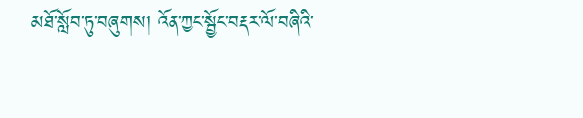མཐོ་སློབ་ཏུ་བཞུགས། འོན་ཀྱང་སྦྱོང་བརྡར་ལོ་བཞིའི་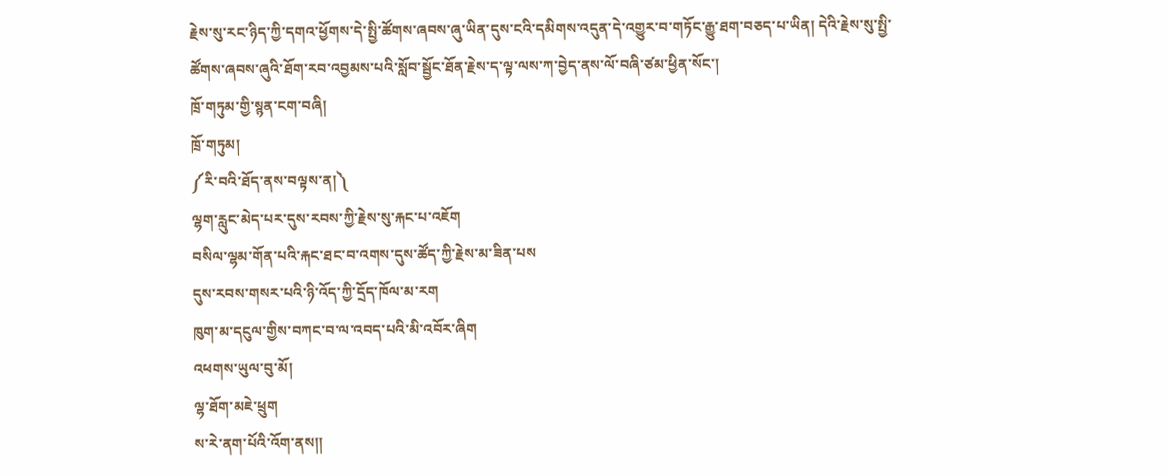རྗེས་སུ་རང་ཉིད་ཀྱི་དགའ་ཕྱོགས་དེ་སྤྱི་ཚོགས་ཞབས་ཞུ་ཡིན་དུས་ངའི་དམིགས་འདུན་དེ་འགྱུར་བ་གཏོང་རྒྱུ་ཐག་བཅད་པ་ཡིན། དེའི་རྗེས་སུ་སྤྱི་ཚོགས་ཞབས་ཞུའི་ཐོག་རབ་འབྱམས་པའི་སློབ་སྦྱོང་ཐོན་རྗེས་ད་ལྟ་ལས་ཀ་བྱེད་ནས་ལོ་བཞི་ཙམ་ཕྱིན་སོང་།
ཁྲོ་གཏུམ་གྱི་སྙན་ངག་བཞི།
ཁྲོ་གཏུམ།
༼རི་བའི་ཐོད་ནས་བལྟས་ན།༽
ལྷག་རླུང་མེད་པར་དུས་རབས་ཀྱི་རྗེས་སུ་རྐང་པ་འཇོག
བསིལ་ལྷམ་གོན་པའི་རྐང་ཐང་བ་འགས་དུས་ཚོད་ཀྱི་རྗེས་མ་ཟིན་པས
དུས་རབས་གསར་པའི་ཉི་འོད་ཀྱི་དྲོད་ཁོལ་མ་རག
ཁུག་མ་དངུལ་གྱིས་བཀང་བ་ལ་འབད་པའི་མི་འབོར་ཞིག
འཕགས་ཡུལ་བུ་མོ།
ལྷ་ཐོག་མཇེ་ཕྲུག
ས་རེ་ནག་པོའི་འོག་ནས།།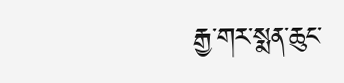རྒྱ་གར་སྨན་ཆུང་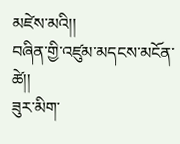མཛེས་མའི།།
བཞིན་གྱི་འཛུམ་མདངས་མངོན་ཚེ།།
ཟུར་མིག་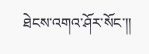ཐེངས་འགའ་ཤོར་སོང་།།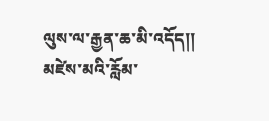ལུས་ལ་རྒྱན་ཆ་མི་འདོད།།
མཛེས་མའི་རློམ་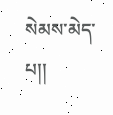སེམས་མེད་པ།།